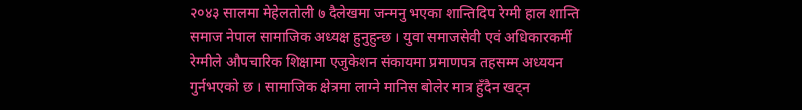२०४३ सालमा मेहेलतोली ७ दैलेखमा जन्मनु भएका शान्तिदिप रेग्मी हाल शान्ति समाज नेपाल सामाजिक अध्यक्ष हुनुहुन्छ । युवा समाजसेवी एवं अधिकारकर्मी रेग्मीले औपचारिक शिक्षामा एजुकेशन संकायमा प्रमाणपत्र तहसम्म अध्ययन गुर्नभएको छ । सामाजिक क्षेत्रमा लाग्ने मानिस बोलेर मात्र हुँदैन खट्न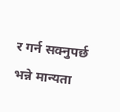र गर्न सक्नुपर्छ भन्ने मान्यता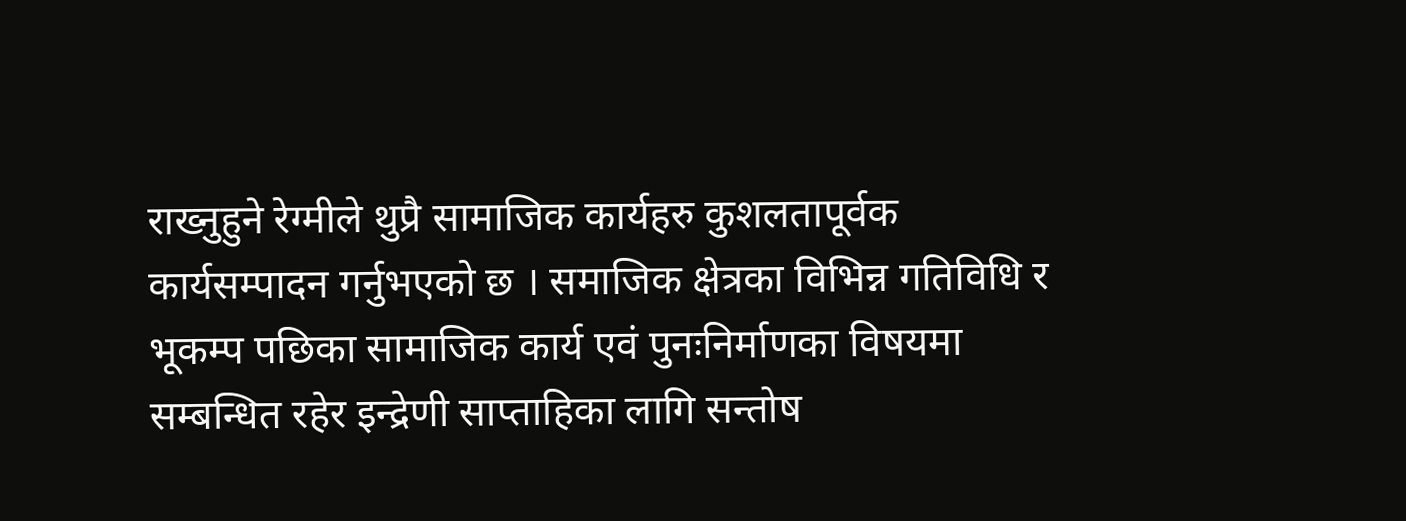राख्नुहुने रेग्मीले थुप्रै सामाजिक कार्यहरु कुशलतापूर्वक कार्यसम्पादन गर्नुभएको छ । समाजिक क्षेत्रका विभिन्न गतिविधि र भूकम्प पछिका सामाजिक कार्य एवं पुनःनिर्माणका विषयमा सम्बन्धित रहेर इन्द्रेणी साप्ताहिका लागि सन्तोष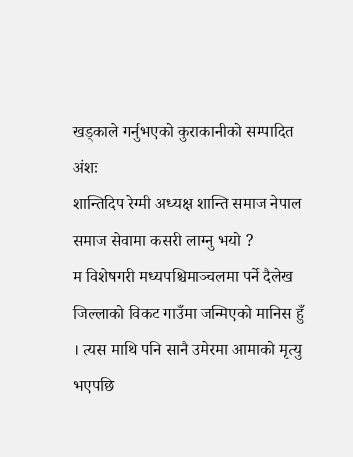खड्काले गर्नुभएको कुराकानीको सम्पादित अंशः
शान्तिदिप रेग्मी अध्यक्ष शान्ति समाज नेपाल
समाज सेवामा कसरी लाग्नु भयो ?
म विशेषगरी मध्यपश्चिमाञ्चलमा पर्ने दैलेख जिल्लाको विकट गाउँमा जन्मिएको मानिस हुँ । त्यस माथि पनि सानै उमेरमा आमाको मृत्यु भएपछि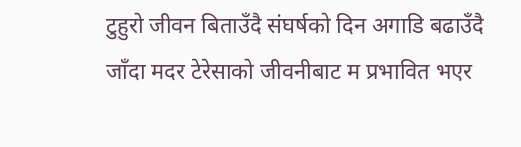टुहुरो जीवन बिताउँदै संघर्षको दिन अगाडि बढाउँदै जाँदा मदर टेरेसाको जीवनीबाट म प्रभावित भएर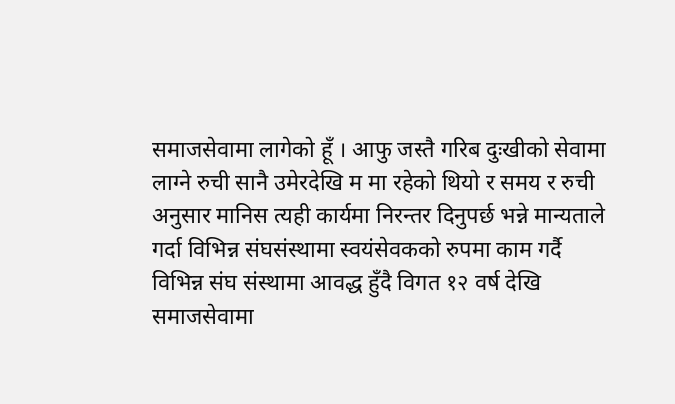समाजसेवामा लागेको हूँ । आफु जस्तै गरिब दुःखीको सेवामा लाग्ने रुची सानै उमेरदेखि म मा रहेको थियो र समय र रुची अनुसार मानिस त्यही कार्यमा निरन्तर दिनुपर्छ भन्ने मान्यताले गर्दा विभिन्न संघसंस्थामा स्वयंसेवकको रुपमा काम गर्दै विभिन्न संघ संस्थामा आवद्ध हुँदै विगत १२ वर्ष देखि समाजसेवामा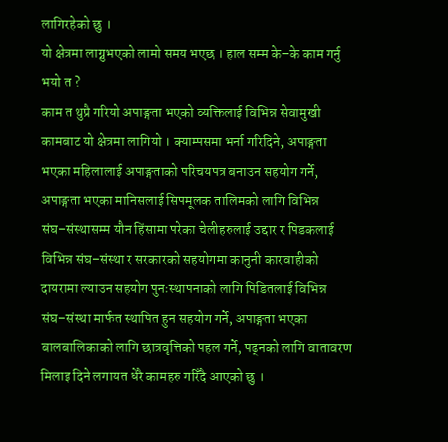लागिरहेको छु ।
यो क्षेत्रमा लाग्नुभएको लामो समय भएछ । हाल सम्म के–के काम गर्नु भयो त ?
काम त थुप्रै गरियो अपाङ्गता भएको व्यक्तिलाई विभिन्न सेवामुखी कामबाट यो क्षेत्रमा लागियो । क्याम्पसमा भर्ना गरिदिने, अपाङ्गता भएका महिलालाई अपाङ्गताको परिचयपत्र बनाउन सहयोग गर्ने, अपाङ्गता भएका मानिसलाई सिपमूलक तालिमको लागि विभिन्न संघ–संस्थासम्म यौन हिंसामा परेका चेलीहरुलाई उद्दार र पिडकलाई विभिन्न संघ–संस्था र सरकारको सहयोगमा कानुनी कारवाहीको दायरामा ल्याउन सहयोग पुनःस्थापनाको लागि पिडितलाई विभिन्न संघ–संस्था मार्फत स्थापित हुन सहयोग गर्ने, अपाङ्गता भएका बालबालिकाको लागि छात्रवृत्तिको पहल गर्ने, पढ्नको लागि वातावरण मिलाइ दिने लगायत धेरै कामहरु गरिँदै आएको छु ।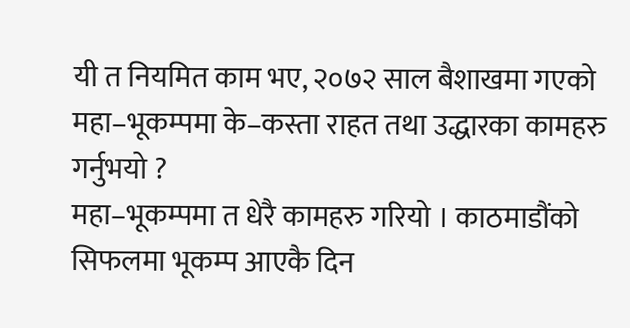यी त नियमित काम भए, २०७२ साल बैशाखमा गएको महा–भूकम्पमा के–कस्ता राहत तथा उद्धारका कामहरु गर्नुभयो ?
महा–भूकम्पमा त धेरै कामहरु गरियो । काठमाडौंको सिफलमा भूकम्प आएकै दिन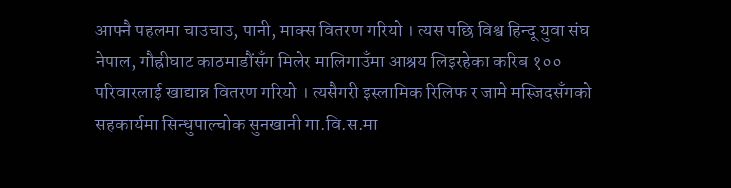आफ्नै पहलमा चाउचाउ, पानी, माक्स वितरण गरियो । त्यस पछि विश्व हिन्दू युवा संघ नेपाल, गौह्रीघाट काठमाडौंसँग मिलेर मालिगाउँमा आश्रय लिइरहेका करिब १०० परिवारलाई खाद्यान्न वितरण गरियो । त्यसैगरी इस्लामिक रिलिफ र जामे मस्जिदसँगको सहकार्यमा सिन्धुपाल्चोक सुनखानी गा.वि.स.मा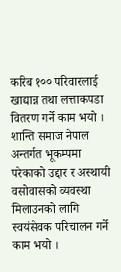करिब १०० परिवारलाई खाद्यान्न तथा लत्ताकपडा वितरण गर्ने काम भयो । शान्ति समाज नेपाल अन्तर्गत भूकम्पमा परेकाको उद्दार र अस्थायी वसोवासको व्यवस्था मिलाउनको लागि स्वयंसेवक परिचालन गर्ने काम भयो ।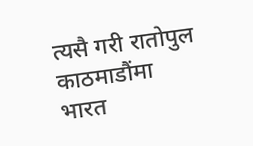त्यसै गरी रातोपुल काठमाडौंमा भारत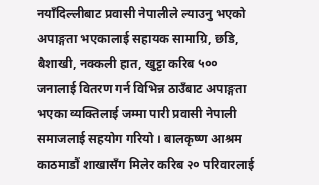नयाँदिल्लीबाट प्रवासी नेपालीले ल्याउनु भएको अपाङ्गता भएकालाई सहायक सामाग्रि, छडि, बैशाखी, नक्कली हात, खुट्टा करिब ५०० जनालाई वितरण गर्न विभिन्न ठाउँबाट अपाङ्गता भएका व्यक्तिलाई जम्मा पारी प्रवासी नेपाली समाजलाई सहयोग गरियो । बालकृष्ण आश्रम काठमाडौं शाखासँग मिलेर करिब २० परिवारलाई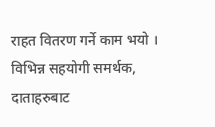राहत वितरण गर्ने काम भयो । विभिन्न सहयोगी समर्थक, दाताहरुबाट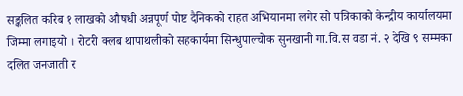सङ्कलित करिब १ लाखको औषधी अन्नपूर्ण पोष्ट दैनिकको राहत अभियानमा लगेर सो पत्रिकाको केन्द्रीय कार्यालयमा जिम्मा लगाइयो । रोटरी क्लब थापाथलीको सहकार्यमा सिन्धुपाल्चोक सुनखानी गा.वि.स वडा नं. २ देखि ९ सम्मका दलित जनजाती र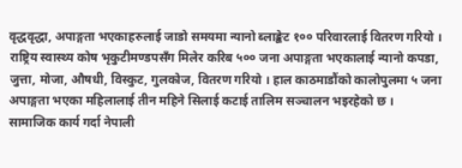वृद्धवृद्धा, अपाङ्गता भएकाहरुलाई जाडो समयमा न्यानो ब्लाङ्केट १०० परिवारलाई वितरण गरियो । राष्ट्रिय स्वास्थ्य कोष भृकुटीमण्डपसँग मिलेर करिब ५०० जना अपाङ्गता भएकालाई न्यानो कपडा, जुत्ता, मोजा, औषधी, विस्कुट, गुलकोज, वितरण गरियो । हाल काठमाडौंको कालोपुलमा ५ जना अपाङ्गता भएका महिलालाई तीन महिने सिलाई कटाई तालिम सञ्चालन भइरहेको छ ।
सामाजिक कार्य गर्दा नेपाली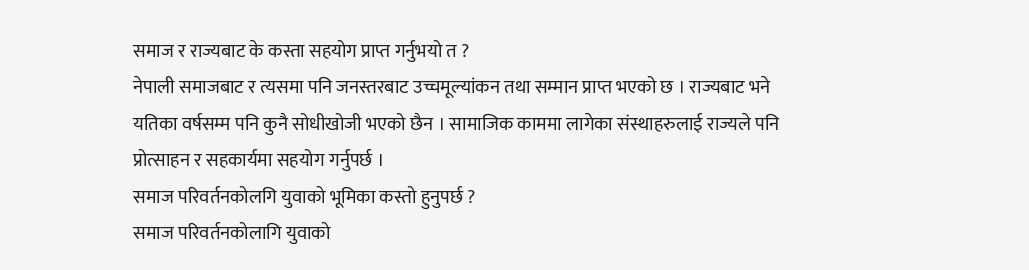समाज र राज्यबाट के कस्ता सहयोग प्राप्त गर्नुभयो त ?
नेपाली समाजबाट र त्यसमा पनि जनस्तरबाट उच्चमूल्यांकन तथा सम्मान प्राप्त भएको छ । राज्यबाट भने यतिका वर्षसम्म पनि कुनै सोधीखोजी भएको छैन । सामाजिक काममा लागेका संस्थाहरुलाई राज्यले पनि प्रोत्साहन र सहकार्यमा सहयोग गर्नुपर्छ ।
समाज परिवर्तनकोलगि युवाको भूमिका कस्तो हुनुपर्छ ?
समाज परिवर्तनकोलागि युवाको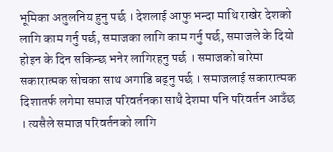भूमिका अतुलनिय हुनु पर्छ । देशलाई आफु भन्दा माथि राखेर देशको लागि काम गर्नु पर्छ, समाजका लागि काम गर्नु पर्छ, समाजले के दियो होइन के दिन सकिन्छ भनेर लागिरहनु पर्छ । समाजको बारेमा सकारात्मक सोचका साथ अगाडि बढ्नु पर्छ । समाजलाई सकारात्मक दिशातर्फ लगेमा समाज परिवर्तनका साथै देशमा पनि परिवर्तन आउँछ । त्यसैले समाज परिवर्तनको लागि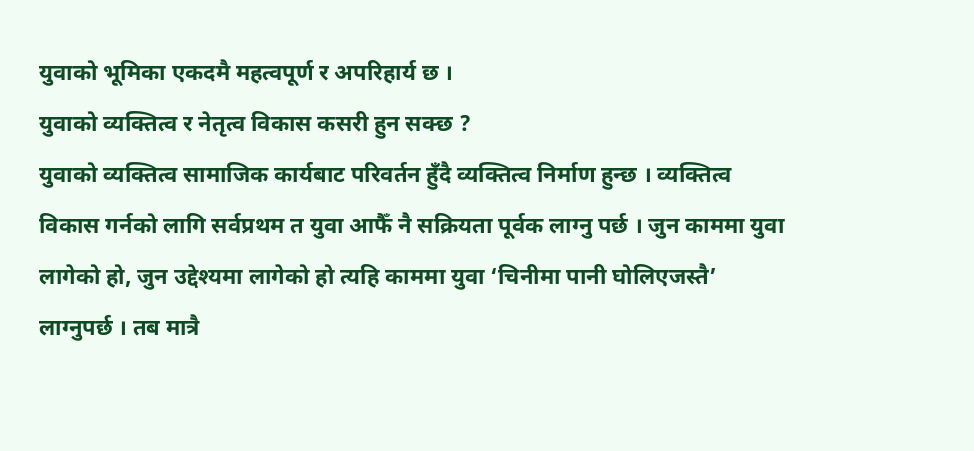युवाको भूमिका एकदमै महत्वपूर्ण र अपरिहार्य छ ।
युवाको व्यक्तित्व र नेतृत्व विकास कसरी हुन सक्छ ?
युवाको व्यक्तित्व सामाजिक कार्यबाट परिवर्तन हुँदै व्यक्तित्व निर्माण हुन्छ । व्यक्तित्व विकास गर्नको लागि सर्वप्रथम त युवा आफैँ नै सक्रियता पूर्वक लाग्नु पर्छ । जुन काममा युवा लागेको हो, जुन उद्देश्यमा लागेको हो त्यहि काममा युवा ‘चिनीमा पानी घोलिएजस्तै’ लाग्नुपर्छ । तब मात्रै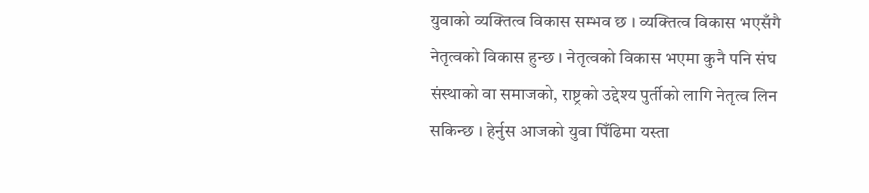युवाको व्यक्तित्व विकास सम्भव छ । व्यक्तित्व विकास भएसँगै नेतृत्वको विकास हुन्छ । नेतृत्वको विकास भएमा कुनै पनि संघ संस्थाको वा समाजको, राष्ट्रको उद्देश्य पुर्तीको लागि नेतृत्व लिन सकिन्छ । हेर्नुस आजको युवा पिँढिमा यस्ता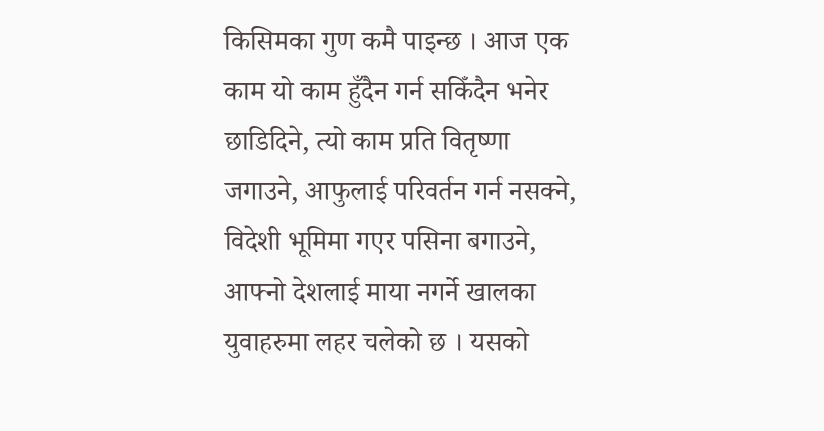किसिमका गुण कमै पाइन्छ । आज एक काम यो काम हुँदैन गर्न सकिँदैन भनेर छाडिदिने, त्यो काम प्रति वितृष्णा जगाउने, आफुलाई परिवर्तन गर्न नसक्ने, विदेशी भूमिमा गएर पसिना बगाउने, आफ्नो देशलाई माया नगर्ने खालका युवाहरुमा लहर चलेको छ । यसको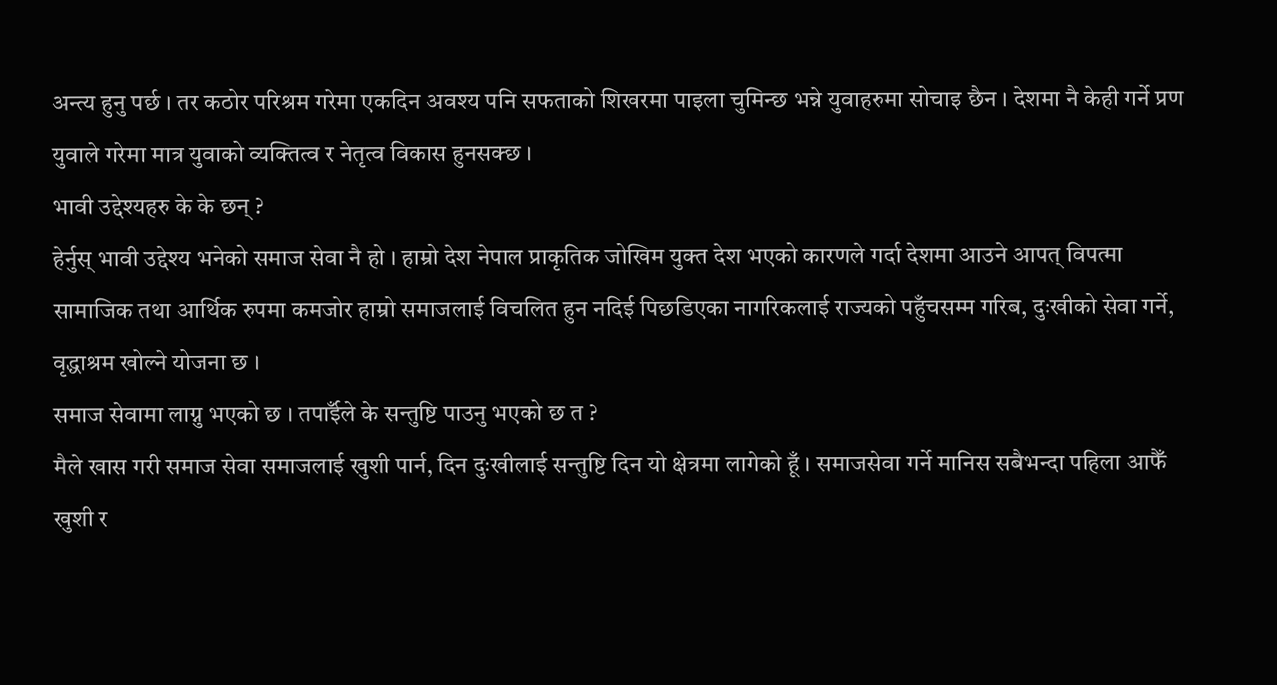अन्त्य हुनु पर्छ । तर कठोर परिश्रम गरेमा एकदिन अवश्य पनि सफताको शिखरमा पाइला चुमिन्छ भन्ने युवाहरुमा सोचाइ छैन । देशमा नै केही गर्ने प्रण युवाले गरेमा मात्र युवाको व्यक्तित्व र नेतृत्व विकास हुनसक्छ ।
भावी उद्देश्यहरु के के छन् ?
हेर्नुस् भावी उद्देश्य भनेको समाज सेवा नै हो । हाम्रो देश नेपाल प्राकृतिक जोखिम युक्त देश भएको कारणले गर्दा देशमा आउने आपत् विपत्मा सामाजिक तथा आर्थिक रुपमा कमजोर हाम्रो समाजलाई विचलित हुन नदिई पिछडिएका नागरिकलाई राज्यको पहुँचसम्म गरिब, दुःखीको सेवा गर्ने, वृद्धाश्रम खोल्ने योजना छ ।
समाज सेवामा लाग्नु भएको छ । तपाईँले के सन्तुष्टि पाउनु भएको छ त ?
मैले खास गरी समाज सेवा समाजलाई खुशी पार्न, दिन दुःखीलाई सन्तुष्टि दिन यो क्षेत्रमा लागेको हूँ । समाजसेवा गर्ने मानिस सबैभन्दा पहिला आफैँ खुशी र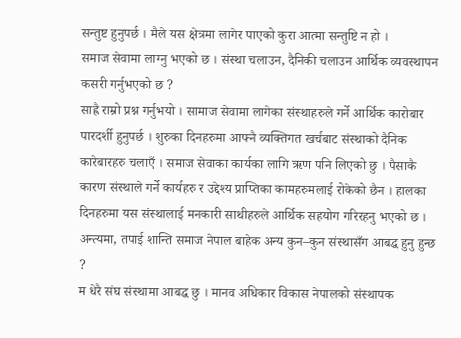सन्तुष्ट हुनुपर्छ । मैले यस क्षेत्रमा लागेर पाएको कुरा आत्मा सन्तुष्टि न हो ।
समाज सेवामा लाग्नु भएको छ । संस्था चलाउन, दैनिकी चलाउन आर्थिक व्यवस्थापन कसरी गर्नुभएको छ ?
साह्रै राम्रो प्रश्न गर्नुभयो । सामाज सेवामा लागेका संस्थाहरुले गर्ने आर्थिक कारोबार पारदर्शी हुनुपर्छ । शुरुका दिनहरुमा आफ्नै व्यक्तिगत खर्चबाट संस्थाको दैनिक कारेबारहरु चलाएँ । समाज सेवाका कार्यका लागि ऋण पनि लिएको छु । पैसाकै कारण संस्थाले गर्ने कार्यहरु र उद्देश्य प्राप्तिका कामहरुमलाई रोकेको छैन । हालका दिनहरुमा यस संस्थालाई मनकारी साथीहरुले आर्थिक सहयोग गरिरहनु भएको छ ।
अन्त्यमा, तपाई शान्ति समाज नेपाल बाहेक अन्य कुन–कुन संस्थासँग आबद्ध हुनु हुन्छ ?
म धेरै संघ संस्थामा आबद्ध छु । मानव अधिकार विकास नेपालको संस्थापक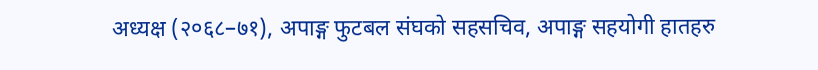अध्यक्ष (२०६८–७१), अपाङ्ग फुटबल संघको सहसचिव, अपाङ्ग सहयोगी हातहरु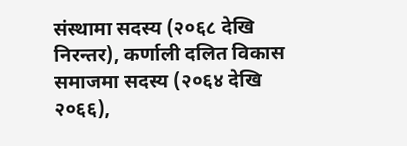संस्थामा सदस्य (२०६८ देखि निरन्तर), कर्णाली दलित विकास समाजमा सदस्य (२०६४ देखि २०६६),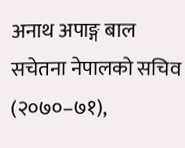अनाथ अपाङ्ग बाल सचेतना नेपालको सचिव (२०७०–७१),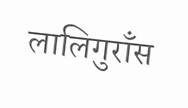लालिगुराँस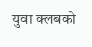युवा क्लबको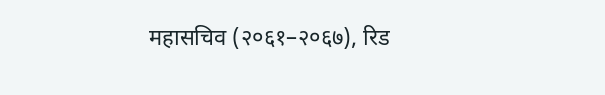महासचिव (२०६१–२०६७), रिड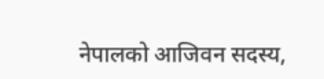नेपालको आजिवन सदस्य,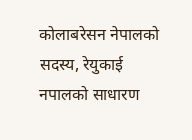कोलाबरेसन नेपालको सदस्य, रेयुकाई नपालको साधारण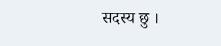सदस्य छु ।